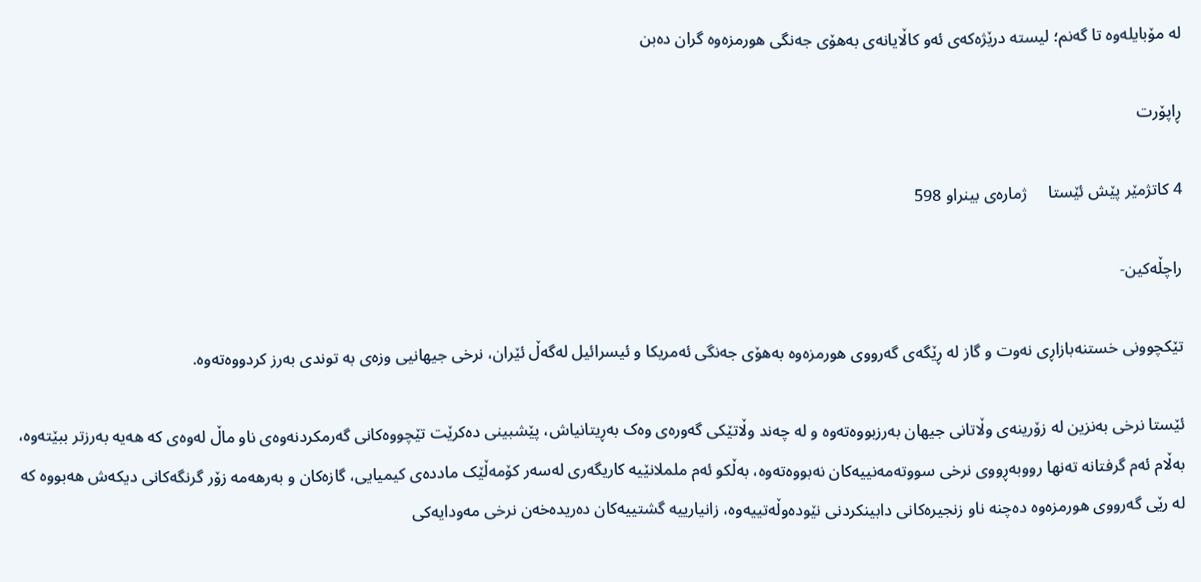لە مۆبایلەوە تا گەنم؛ لیستە درێژەکەی ئەو کاڵایانەی بەهۆی جەنگی هورمزەوە گران دەبن

ڕاپۆرت

4 کاتژمێر پێش ئێستا     ژمارەی بینراو 598

راچڵەکین-

تێکچوونی خستنەبازاڕی نەوت و گاز لە ڕێگەی گەرووی هورمزەوە بەهۆی جەنگی ئەمریکا و ئیسرائیل لەگەڵ ئێران، نرخی جیهانیی وزەی بە توندی بەرز کردووەتەوە.

ئێستا نرخی بەنزین لە زۆرینەی وڵاتانی جیهان بەرزبووەتەوە و لە چەند وڵاتێکی گەورەی وەک بەڕیتانیاش، پێشبینی دەکرێت تێچووەکانی گەرمکردنەوەی ناو ماڵ لەوەی کە هەیە بەرزتر ببێتەوە، بەڵام ئەم گرفتانە تەنها رووبەڕووی نرخی سووتەمەنییەکان نەبووەتەوە، بەڵکو ئەم ململانێیە کاریگەری لەسەر کۆمەڵێک ماددەی کیمیایی، گازەکان و بەرهەمە زۆر گرنگەکانی دیکەش هەبووە کە لە رێی گەرووی هورمزەوە دەچنە ناو زنجیرەکانی دابینکردنی نێودەوڵەتییەوە، زانیارییە گشتییەکان دەریدەخەن نرخی مەودایەکی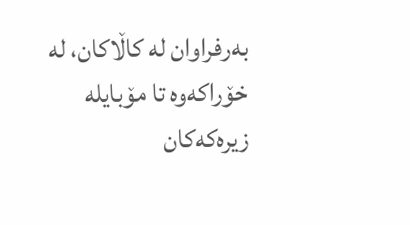بەرفراوان لە کاڵاکان، لە خۆراکەوە تا مۆبایلە زیرەکەکان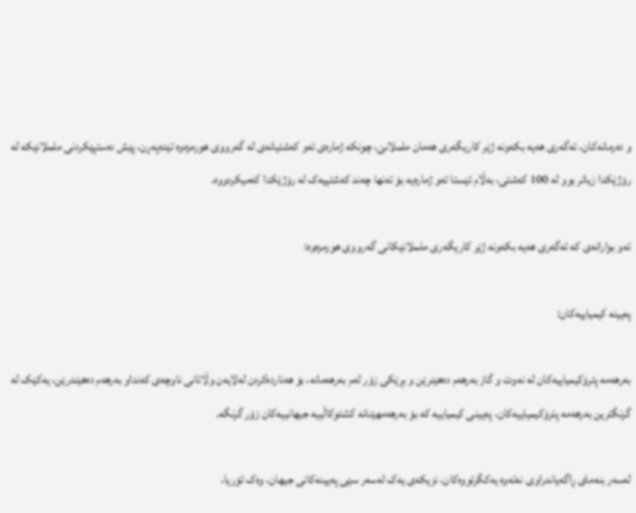و دەرمانەکان، ئەگەری هەیە بکەونە ژێر کاریگەری هەمان ململانێ، چونکە ژمارەی ئەو کەشتیانەی لە گەرووی هورمزەوە تێدەپەڕن، پێش دەستپێکردنی ململانێکە لە رۆژێکدا زیاتر بوو لە 100 کەشتی، بەڵام ئێستا ئەو ژمارەیە بۆ تەنها چەند کەشتییەک لە رۆژێکدا کەمیکردووە.

ئەو بوارانەی کە ئەگەری هەیە بکەونە ژێر کاریگەری ململانێکانی گەرووی هورمزەوە:

پەیینە کیمیاییەکان:

بەرهەمە پترۆکیمیاییەکان لە نەوت و گاز بەرهەم دەهێنرێن و بڕێکی زۆر لەم بەرهەمانە، بۆ هەناردەکردن لەلایەن وڵاتانی ناوچەی کەنداو بەرهەم دەهێندرێن، یەکێک لە گرنگترین بەرهەمە پترۆکیمیاییەکان، پەیینی کیمیاییە کە بۆ بەرهەمهێنانە کشتوکاڵییە جیهانییەکان زۆر گرنگە.

لەسەر بنەمای ڕاگەیاندراوی نەتەوە یەکگرتووەکان، نزیکەی یەک لەسەر سێی پەیینەکانی جیهان، وەک ئۆریا،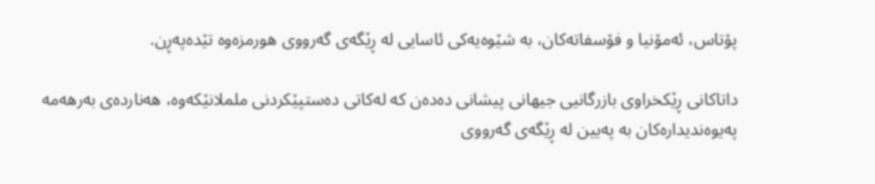پۆتاس، ئەمۆنیا و فۆسفاتەکان، بە شێوەیەکی ئاسایی لە ڕێگەی گەرووی هورمزەوە تێدەپەڕن.

داتاکانی ڕێکخراوی بازرگانیی جیهانی پیشانی دەدەن کە لەکاتی دەستپێکردنی ململانێکەوە، هەناردەی بەرهەمە پەیوەندیدارەکان بە پەیین لە ڕێگەی گەرووی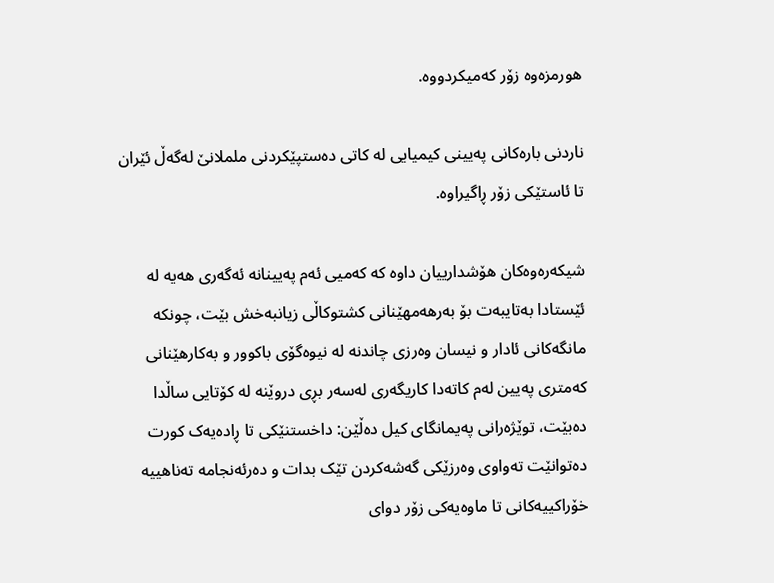هورمزەوە زۆر کەمیکردووە.

ناردنی بارەکانی پەیینی کیمیایی لە کاتی دەستپێکردنی ململانێ لەگەڵ ئێران تا ئاستێکی زۆر ڕاگیراوە.

شیکەرەوەکان هۆشدارییان داوە کە کەمیی ئەم پەیینانە ئەگەری هەیە لە ئێستادا بەتایبەت بۆ بەرهەمهێنانی کشتوکاڵی زیانبەخش بێت، چونکە مانگەکانی ئادار و نیسان وەرزی چاندنە لە نیوەگۆی باکوور و بەکارهێنانی کەمتری پەیین لەم کاتەدا کاریگەری لەسەر بڕی دروێنە لە کۆتایی ساڵدا دەبێت، توێژەرانی پەیمانگای کیل دەڵێن: داخستنێکی تا ڕادەیەک کورت دەتوانێت تەواوی وەرزێکی گەشەکردن تێک بدات و دەرئەنجامە تەناهییە خۆراکییەکانی تا ماوەیەکی زۆر دوای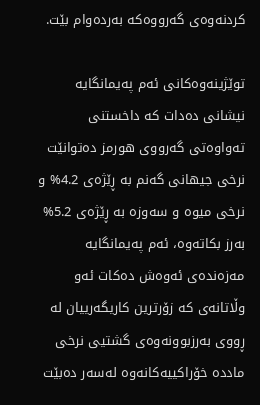کردنەوەی گەرووەکە بەردەوام بێت.

توێژینەوەکانی ئەم پەیمانگایە نیشانی دەدات کە داخستنی تەواوەتی گەرووی هورمز دەتوانێت نرخی جیهانی گەنم بە ڕێژەی 4.2% و نرخی میوە و سەوزە بە ڕێژەی 5.2% بەرز بکاتەوە، ئەم پەیمانگایە مەزەندەی ئەوەش دەکات ئەو وڵاتانەی کە زۆرترین کاریگەرییان لە ڕووی بەرزبوونەوەی گشتیی نرخی ماددە خۆراکییەکانەوە لەسەر دەبێت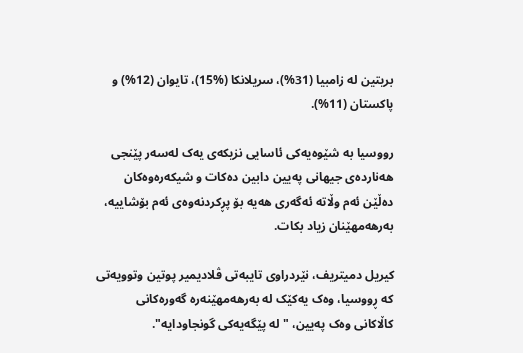بریتین لە زامبیا (31%)، سریلانکا (%15)، تایوان (12%) و پاکستان (11%).

رووسیا بە شێوەیەکی ئاسایی نزیکەی یەک لەسەر پێنجی هەناردەی جیهانی پەیین دابین دەکات و شیکەرەوەکان دەڵێن ئەم وڵاتە ئەگەری هەیە بۆ پڕکردنەوەی ئەم بۆشاییە، بەرهەمهێنان زیاد بکات.

کیریل دمیتریف، نێردراوی تایبەتی ڤلادیمیر پوتین وتوویەتی کە ڕووسیا، وەک یەکێک لە بەرهەمهێنەرە گەورەکانی کاڵاکانی وەک پەیین، "لە پێگەیەکی گونجاودایە".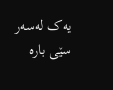یەک لەسەر سێی بارە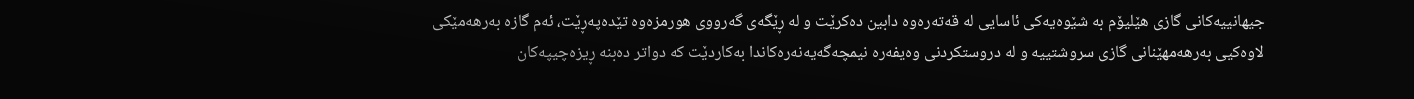جیهانییەکانی گازی هێلیۆم بە شێوەیەکی ئاسایی لە قەتەرەوە دابین دەکرێت و لە ڕێگەی گەرووی هورمزەوە تێدەپەڕێت، ئەم گازە بەرهەمێکی لاوەکیی بەرهەمهێنانی گازی سروشتییە و لە دروستکردنی وەیفەرە نیمچەگەیەنەرەکاندا بەکاردێت کە دواتر دەبنە ڕیزەچیپەکان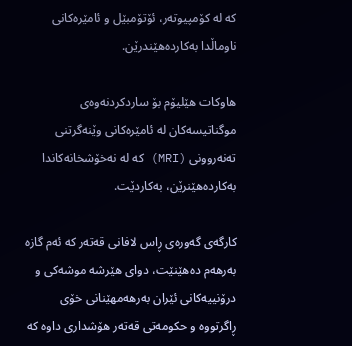کە لە کۆمپیوتەر، ئۆتۆمبێل و ئامێرەکانی ناوماڵدا بەکاردەهێندرێن.

هاوکات هێلیۆم بۆ ساردکردنەوەی موگناتیسەکان لە ئامێرەکانی وێنەگرتنی تەنەروونی (MRI) کە لە نەخۆشخانەکاندا بەکاردەهێنرێن، بەکاردێت.

کارگەی گەورەی ڕاس لافانی قەتەر کە ئەم گازە بەرهەم دەهێنێت، دوای هێرشە موشەکی و درۆنییەکانی ئێران بەرهەمهێنانی خۆی ڕاگرتووە و حکومەتی قەتەر هۆشداری داوە کە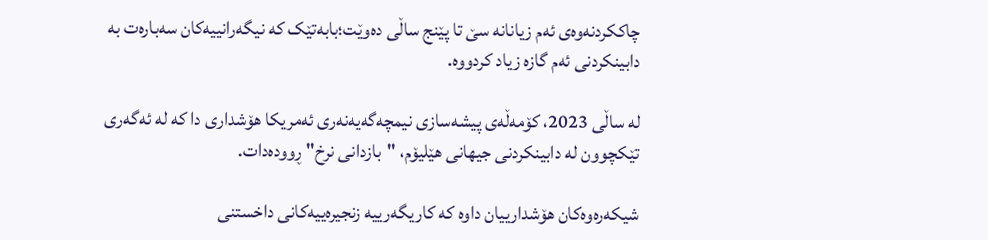چاککردنەوەی ئەم زیانانە سێ تا پێنج ساڵی دەوێت؛بابەتێک کە نیگەرانییەکان سەبارەت بە دابینکردنی ئەم گازە زیاد کردووە.

لە ساڵی 2023، کۆمەڵەی پیشەسازی نیمچەگەیەنەری ئەمریکا هۆشداری دا کە لە ئەگەری تێکچوون لە دابینکردنی جیهانی هێلیۆم، "بازدانی نرخ" ڕوودەدات.

شیکەرەوەکان هۆشدارییان داوە کە کاریگەرییە زنجیرەییەکانی داخستنی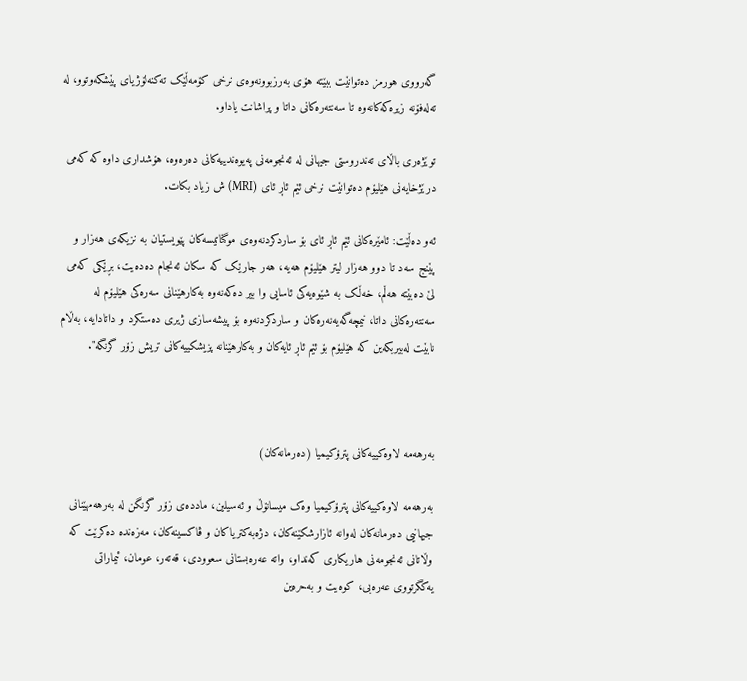گەرووی هورمز دەتوانێت ببێتە هۆی بەرزبوونەوەی نرخی کۆمەڵێک تەکنەلۆژیای پێشکەوتوو، لە تەلەفۆنە زیرەکەکانەوە تا سەنتەرەکانی داتا و پراشانت یاداو.

توێژەری باڵای تەندروستی جیهانی لە ئەنجومەنی پەیوەندییەکانی دەرەوە، هۆشداری داوە کە کەمی درێژخایەنی هێلیۆم دەتوانێت نرخی ئێم ئاڕ ئای (MRI) ش زیاد بکات.

ئەو دەڵێت: ئامێرەکانی ئێم ئاڕ ئای بۆ ساردکردنەوەی موگناتیسەکان پێویستیان بە نزیکەی هەزار و پێنج سەد تا دوو هەزار لیتر هێلیۆم هەیە، هەر جارێک کە سکان ئەنجام دەدەیت، بڕێکی کەمی لێ دەبێتە هەڵم، خەڵک بە شێوەیەکی ئاسایی وا بیر دەکەنەوە بەکارهێنانی سەرەکی هێلیۆم لە سەنتەرەکانی داتا، نیمچەگەیەنەرەکان و ساردکردنەوە بۆ پیشەسازی ژیری دەستکرد و داتادایە، بەڵام نابێت لەبیربکەین کە هێلیۆم بۆ ئێم ئاڕ ئایەکان و بەکارهێنانە پزیشکییەکانی تریش زۆر گرنگە".



بەرهەمە لاوەکییەکانی پترۆکیمیا (دەرمانەکان)

بەرهەمە لاوەکییەکانی پترۆکیمیا وەک میسانۆڵ و ئەسیلین، ماددەی زۆر گرنگن لە بەرهەمهێنانی جیهانیی دەرمانەکان لەوانە ئازارشکێنەکان، دژەبەکتریاکان و ڤاکسینەکان، مەزەندە دەکرێت کە وڵاتانی ئەنجومەنی هاریکاری کەنداو، واتە عەرەبستانی سعوودی، قەتەر، عومان، ئیماراتی یەکگرتووی عەرەبی، کوەیت و بەحرەین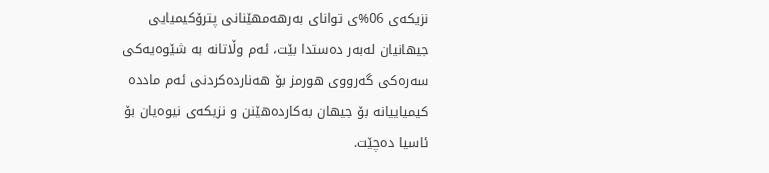نزیکەی 06%ی توانای بەرهەمهێنانی پترۆکیمیایی جیهانیان لەبەر دەستدا بێت، ئەم وڵاتانە بە شێوەیەکی سەرەکی گەرووی هورمز بۆ هەناردەکردنی ئەم ماددە کیمیاییانە بۆ جیهان بەکاردەهێنن و نزیکەی نیوەیان بۆ ئاسیا دەچێت.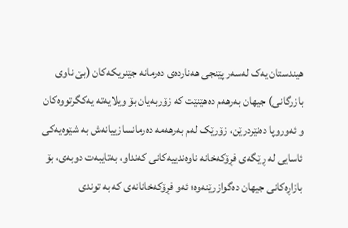هیندستان یەک لەسەر پێنجی هەناردەی دەرمانە جێنریکەکان (بێ ناوی بازرگانی) جیهان بەرهەم دەهێنێت کە زۆربەیان بۆ ویلایەتە یەکگرتووەکان و ئەوروپا دەنێردرێن، زۆرێک لەم بەرهەمە دەرمانسازییانەش بە شێوەیەکی ئاسایی لە ڕێگەی فڕۆکەخانە ناوەندییەکانی کەنداو، بەتایبەت دوبەی، بۆ بازاڕەکانی جیهان دەگوازرێنەوە؛ ئەو فڕۆکەخانانەی کە بە توندی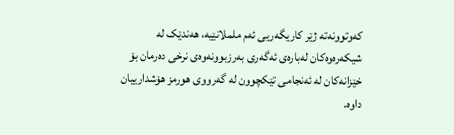کەوتوونەتە ژێر کاریگەریی ئەم ململانێیە، هەندێک لە شیکەرەوەکان لەبارەی ئەگەری بەرزبوونەوەی نرخی دەرمان بۆ خێزانەکان لە ئەنجامی تێکچوون لە گەرووی هورمز هۆشدارییان داوە.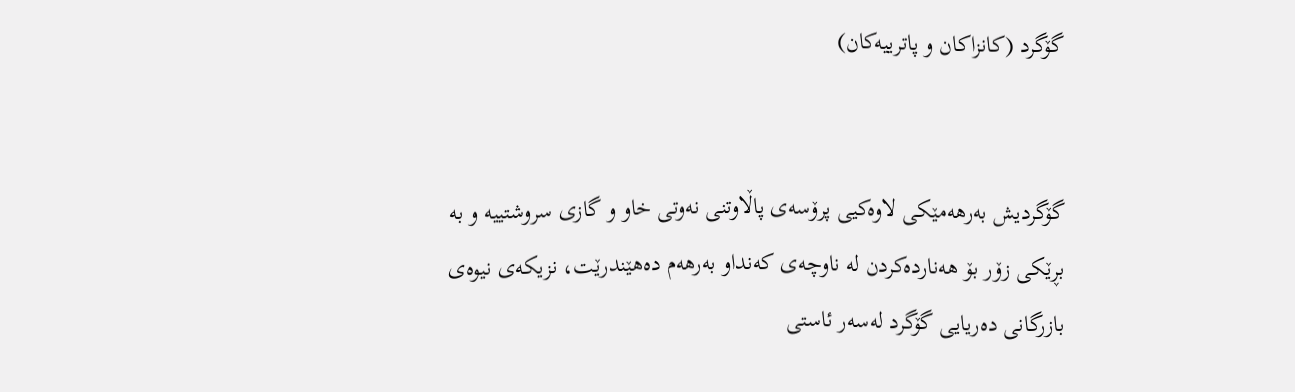گۆگرد (کانزاکان و پاترییەکان)


گۆگردیش بەرهەمێکی لاوەکیی پرۆسەی پاڵاوتنی نەوتی خاو و گازی سروشتییە و بە بڕێکی زۆر بۆ هەناردەکردن لە ناوچەی کەنداو بەرهەم دەهێندرێت، نزیکەی نیوەی بازرگانی دەریایی گۆگرد لەسەر ئاستی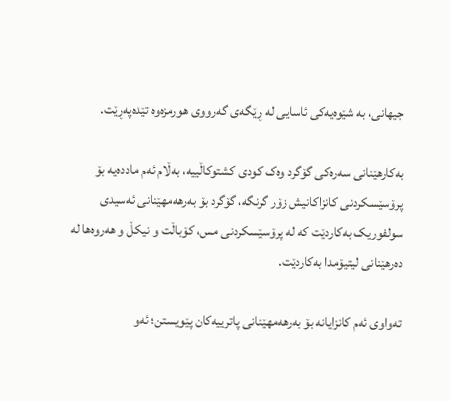جیهانی، بە شێوەیەکی ئاسایی لە ڕێگەی گەرووی هورمزەوە تێدەپەڕێت.

بەکارهێنانی سەرەکی گۆگرد وەک کودی کشتوکاڵییە، بەڵام ئەم ماددەیە بۆ پرۆسێسکردنی کانزاکانیش زۆر گرنگە، گۆگرد بۆ بەرهەمهێنانی ئەسیدی سولفوریک بەکاردێت کە لە پرۆسێسکردنی مس، کۆباڵت و نیکڵ و هەروەها لە دەرهێنانی لیتیۆمدا بەکاردێت.

تەواوی ئەم کانزایانە بۆ بەرهەمهێنانی پاترییەکان پێویستن؛ ئەو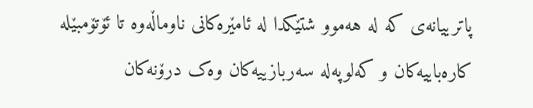پاترییانەی کە لە هەموو شتێکدا لە ئامێرەکانی ناوماڵەوە تا ئۆتۆمبێلە کارەباییەکان و کەلوپەلە سەربازییەکان وەک درۆنەکان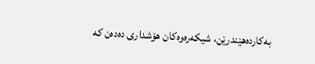بەکاردەهێندرێن، شیکەرەوەکان هۆشداری دەدەن کە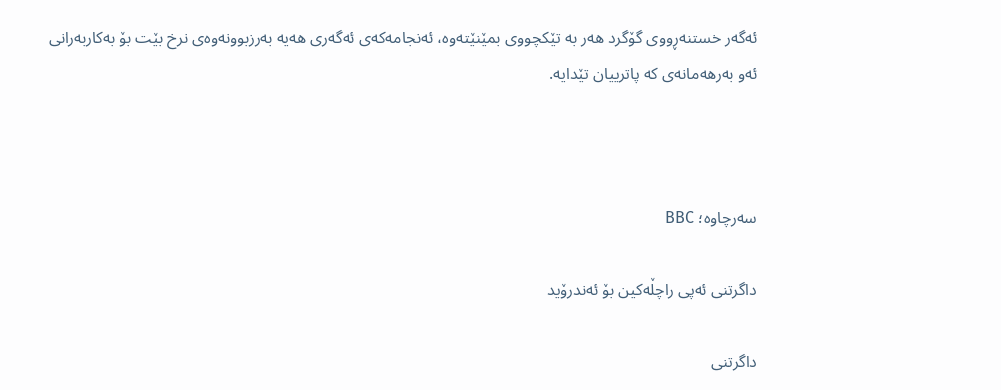ئەگەر خستنەڕووی گۆگرد هەر بە تێکچووی بمێنێتەوە، ئەنجامەکەی ئەگەری هەیە بەرزبوونەوەی نرخ بێت بۆ بەکاربەرانی ئەو بەرهەمانەی کە پاترییان تێدایە.



سەرچاوە؛ BBC

داگرتنی ئەپی راچڵەکین بۆ ئەندرۆید

داگرتنی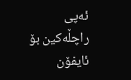ئەپی راچڵەکین بۆ ئایفۆن